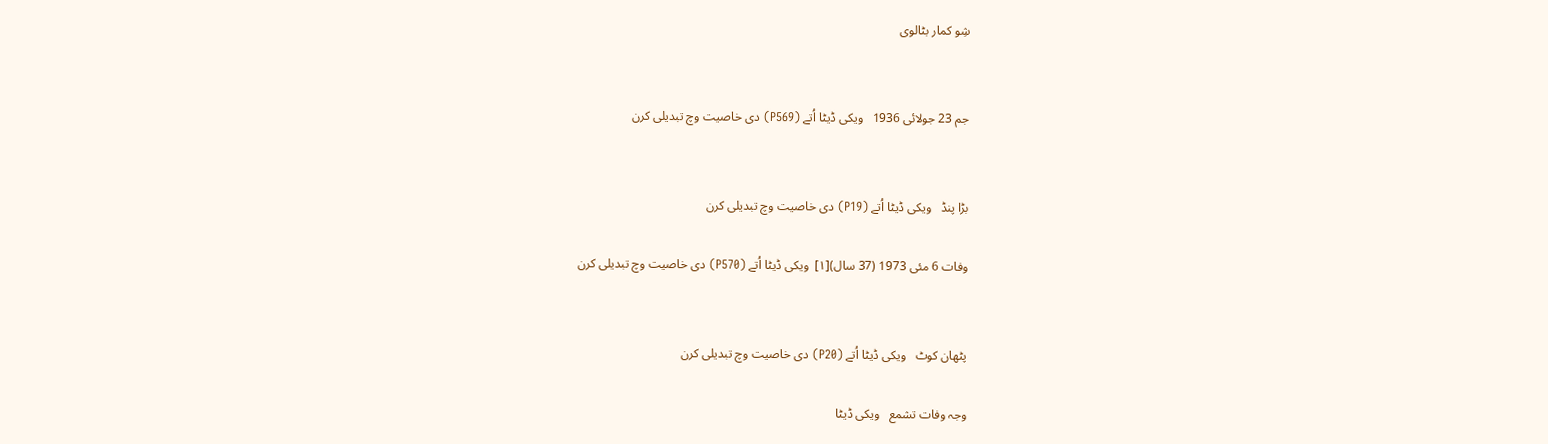شِو کمار بٹالوی


جم 23 جولائی 1936   ویکی ڈیٹا اُتے (P569) دی خاصیت وچ تبدیلی کرن


بڑا پنڈ   ویکی ڈیٹا اُتے (P19) دی خاصیت وچ تبدیلی کرن

وفات 6 مئی 1973 (37 سال)[۱]  ویکی ڈیٹا اُتے (P570) دی خاصیت وچ تبدیلی کرن


پٹھان کوٹ   ویکی ڈیٹا اُتے (P20) دی خاصیت وچ تبدیلی کرن

وجہ وفات تشمع   ویکی ڈیٹا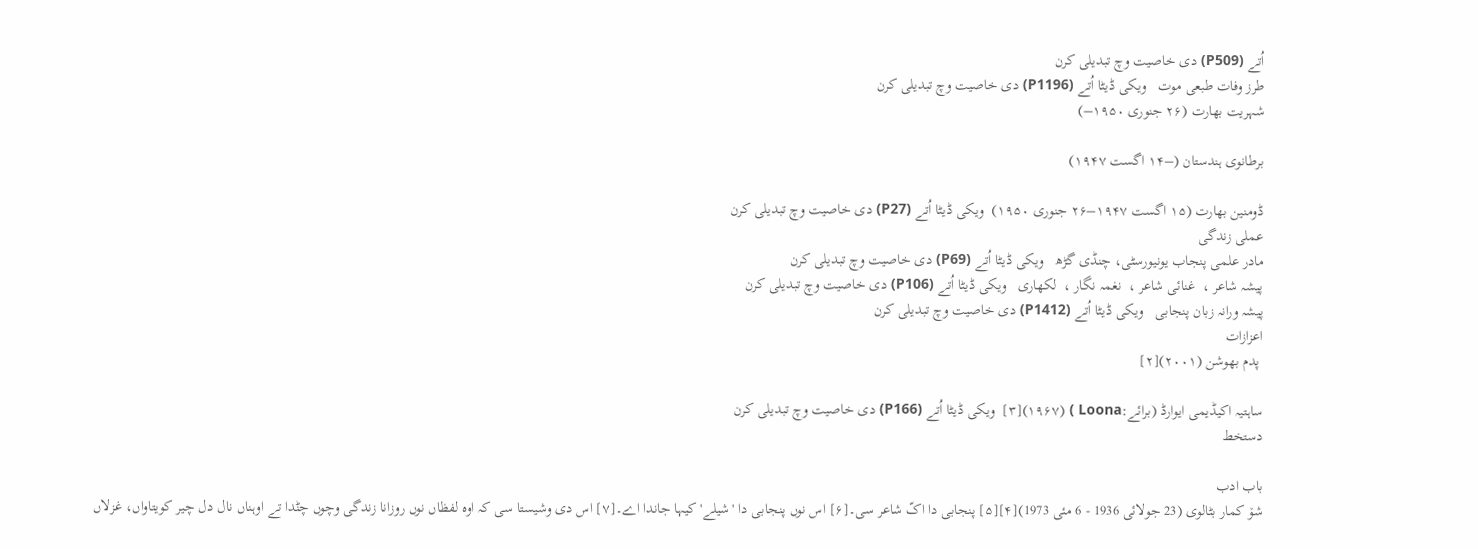اُتے (P509) دی خاصیت وچ تبدیلی کرن
طرز وفات طبعی موت   ویکی ڈیٹا اُتے (P1196) دی خاصیت وچ تبدیلی کرن
شہریت بھارت (۲۶ جنوری ۱۹۵۰–)

برطانوی ہندستان (–۱۴ اگست ۱۹۴۷)

ڈومنین بھارت (۱۵ اگست ۱۹۴۷–۲۶ جنوری ۱۹۵۰)  ویکی ڈیٹا اُتے (P27) دی خاصیت وچ تبدیلی کرن
عملی زندگی
مادر علمی پنجاب یونیورسٹی، چنڈی گڑھ   ویکی ڈیٹا اُتے (P69) دی خاصیت وچ تبدیلی کرن
پیشہ شاعر ،  غنائی شاعر ،  نغمہ نگار ،  لکھاری   ویکی ڈیٹا اُتے (P106) دی خاصیت وچ تبدیلی کرن
پیشہ ورانہ زبان پنجابی   ویکی ڈیٹا اُتے (P1412) دی خاصیت وچ تبدیلی کرن
اعزازات
 پدم بھوشن (۲۰۰۱)[۲]

ساہتیہ اکیڈیمی ایوارڈ (برائے:Loona ) (۱۹۶۷)[۳]  ویکی ڈیٹا اُتے (P166) دی خاصیت وچ تبدیلی کرن
دستخط

باب ادب
شۆ کمار بٹالوی (23 جولائی 1936 - 6 مئی 1973)[۴][۵] پنجابی دا اکّ شاعر سی۔[۶] اس نوں پنجابی دا 'شیلے' کیہا جاندا اے۔[۷] اس دی وشیستا سی کہ اوہ لفظاں نوں روزانا زندگی وچوں چݨدا تے اوہناں نال دل چیر کویتاواں، غزلاں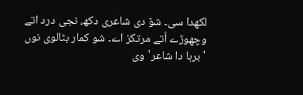لکھدا سی۔ شۆ دی شاعری دکھ، نجی درد اتے وچھوڑے اُتے مرتکز اے۔ شو کمار بٹالوی نوں 'برہا دا شاعر' وی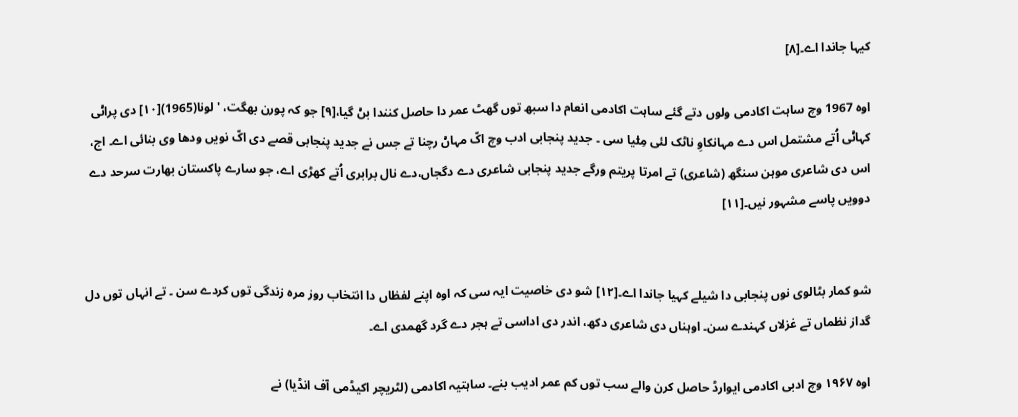کیہا جاندا اے۔[۸]

اوہ 1967 وچ ساہت اکادمی ولوں دتے گئے ساہت اکادمی انعام دا سبھ توں گھٹ عمر دا حاصل کنندا بݨ گیا،[۹] جو کہ پورن بھگت، 'لونا(1965)[۱۰] دی پراݨی کہاݨی اُتے مشتمل اس دے مہانکاوِ ناٹک لئی مِݪیا سی ۔ جدید پنجابی ادب وچ اکّ مہاݨ رچنا تے جس نے جدید پنجابی قصے دی اکّ نویں ودھا وی بنائی اے۔ اج، اس دی شاعری موہن سنگھ (شاعری) تے امرتا پریتم ورگے جدید پنجابی شاعری دے دگجاں،دے نال برابری اُتے کھڑی اے، جو سارے پاکستان بھارت سرحد دے دوویں پاسے مشہور نیں۔[۱۱]


شو کمار بٹالوی نوں پنجابی دا شیلے کہیا جاندا اے۔[۱۲] شو دی خاصیت ایہ سی کہ اوہ اپنے لفظاں دا انتخاب روز مرہ زندگی توں کردے سن ۔ تے انہاں توں دل گداز نظماں تے غزلاں کہندے سن۔ اوہناں دی شاعری دکھ، اندر دی اداسی تے ہجر دے گرد گھمدی اے۔

اوہ ۱۹۶۷ وچ ادبی اکادمی ایوارڈ حاصل کرن والے سب توں کم عمر ادیب بنے۔ ساہتیہ اکادمی (لٹریچر اکیڈمی آف انڈیا) نے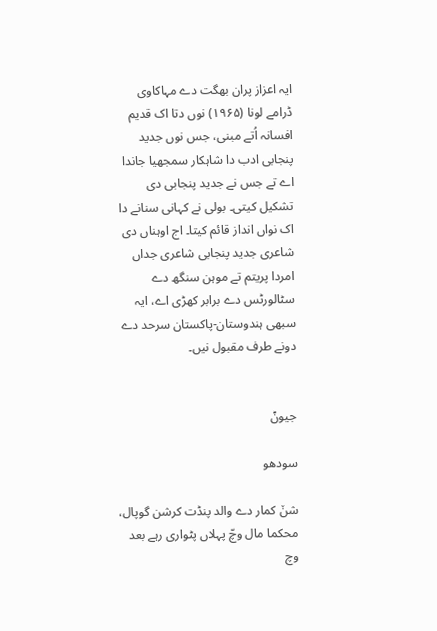ایہ اعزاز پران بھگت دے مہاکاوی ڈرامے لونا (۱۹۶۵) نوں دتا اک قدیم افسانہ اُتے مبنی، جس نوں جدید پنجابی ادب دا شاہکار سمجھیا جاندا اے تے جس نے جدید پنجابی دی تشکیل کيتی۔ بولی نے کہانی سنانے دا اک نواں انداز قائم کيتا۔ اج اوہناں دی شاعری جدید پنجابی شاعری جداں امردا پریتم تے موہن سنگھ دے سٹالورٹس دے برابر کھڑی اے، ایہ سبھی ہندوستان-پاکستان سرحد دے دونے طرف مقبول نيں۔


جیوݨ

سودھو

شݩ کمار دے والد پنڈت کرشن گوپال، محکما مال وچّ پہلاں پٹواری رہے بعد وچ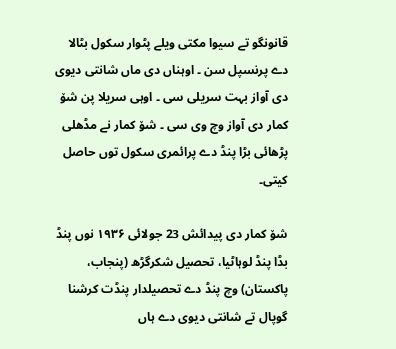قانونگو تے سیوا مکتی ویلے پٹوار سکول بٹالا دے پرنسپل سن ۔ اوہناں دی ماں شانتی دیوی دی آواز بہت سریلی سی ۔ اوہی سریلا پن شۆ کمار دی آواز وچ وی سی ۔ شۆ کمار نے مڈھلی پڑھائی بڑا پنڈ دے پرائمری سکول توں حاصل کیتی۔

شۆ کمار دی پیدائش 23 جولائی ۱۹۳۶ نوں پنڈ بڈا پنڈ لوہاٹیا، تحصیل شکرگڑھ (پنجاب، پاکستان) وچ پنڈ دے تحصیلدار پنڈت کرشنا گوپال تے شانتی دیوی دے ہاں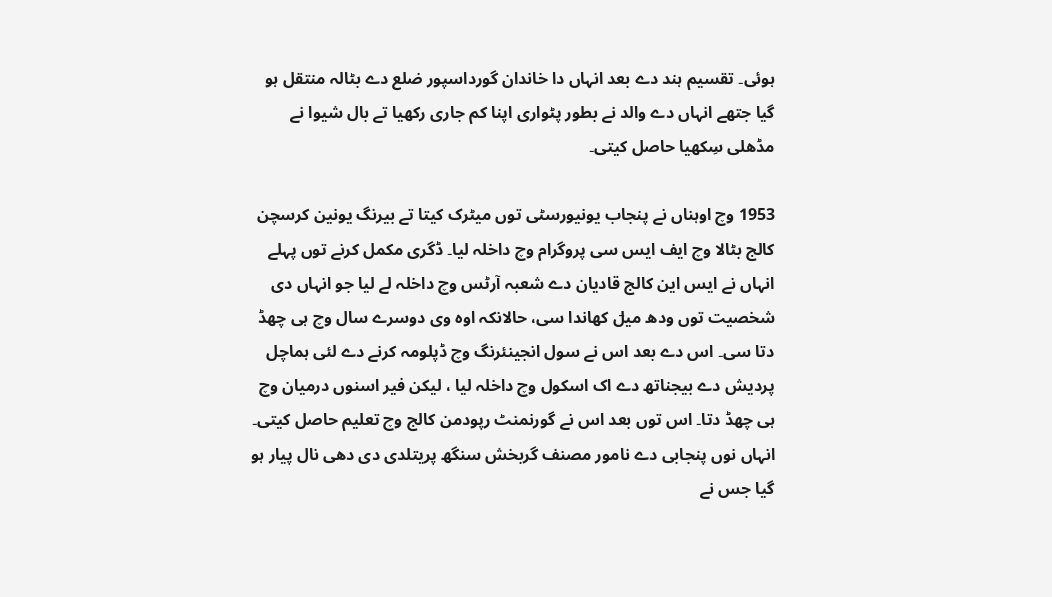ہوئی۔ تقسیم ہند دے بعد انہاں دا خاندان گورداسپور ضلع دے بٹالہ منتقل ہو گیا جتھے انہاں دے والد نے بطور پٹواری اپنا کم جاری رکھیا تے بال شیوا نے مڈھلی سِکھیا حاصل کيتی۔

1953 وچ اوہناں نے پنجاب یونیورسٹی توں میٹرک کيتا تے بیرنگ یونین کرسچن کالج بٹالا وچ ایف ایس سی پروگرام وچ داخلہ لیا۔ ڈگری مکمل کرنے توں پہلے انہاں نے ایس این کالج قادیان دے شعبہ آرٹس وچ داخلہ لے لیا جو انہاں دی شخصیت توں ودھ میݪ کھاندا سی، حالانکہ اوہ وی دوسرے سال وچ ہی چھڈ دتا سی۔ اس دے بعد اس نے سول انجینئرنگ وچ ڈپلومہ کرنے دے لئی ہماچل پردیش دے بیجناتھ دے اک اسکول وچ داخلہ لیا ، لیکن فیر اسنوں درمیان وچ ہی چھڈ دتا۔ اس توں بعد اس نے گورنمنٹ رپودمن کالج وچ تعلیم حاصل کيتی۔ انہاں نوں پنجابی دے نامور مصنف گربخش سنگھ پریتلدی دی دھی نال پیار ہو گیا جس نے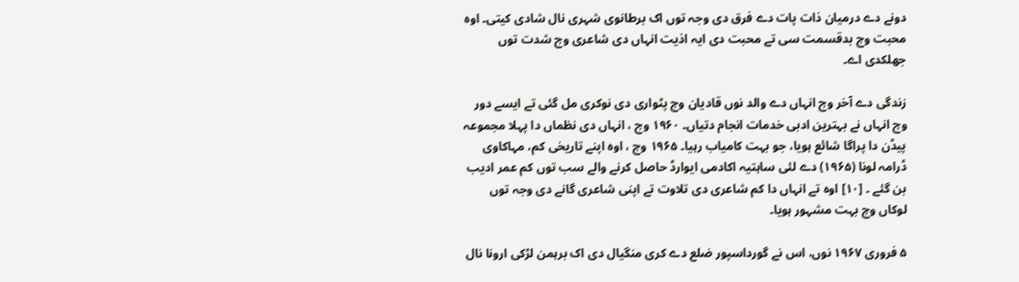دونے دے درمیان ذات پات دے فرق دی وجہ توں اک برطانوی شہری نال شادی کيتی۔ اوہ محبت وچ بدقسمت سی تے محبت دی ایہ اذیت انہاں دی شاعری وچ شدت توں جھلکدی اے۔

زندگی دے آخر وچ انہاں دے والد نوں قادیان وچ پٹواری دی نوکری مل گئی تے ايسے دور وچ انہاں نے بہترین ادبی خدمات انجام دتیاں۔ ۱۹۶۰ وچ ، انہاں دی نظماں دا پہلا مجموعہ پیڈن دا پراگا شائع ہويا، جو بہت کامیاب رہیا۔ ۱۹۶۵ وچ ، اوہ اپنے تاریخی کم، مہاکاوی ڈرامہ لونا (۱۹۶۵) دے لئی ساہتیہ اکادمی ایوارڈ حاصل کرنے والے سب توں کم عمر ادیب بن گئے ۔ [۱۰] اوہ تے انہاں دا کم شاعری دی تلاوت تے اپنی شاعری گانے دی وجہ توں لوکاں وچ بہت مشہور ہويا۔

۵ فروری ۱۹۶۷ نوں، اس نے گورداسپور ضلع دے کری منگیال دی اک برہمن لڑکی ارونا نال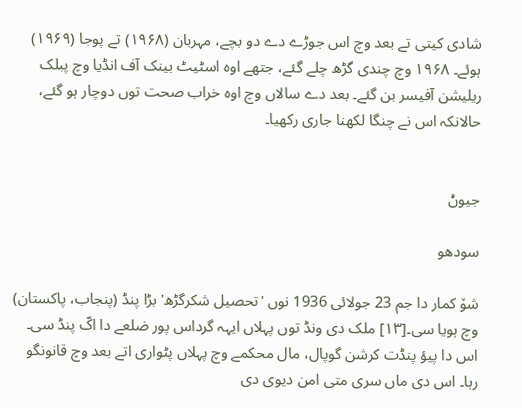شادی کيتی تے بعد وچ اس جوڑے دے دو بچے، مہربان (۱۹۶۸) تے پوجا (۱۹۶۹) ہوئے۔ ۱۹۶۸ وچ چندی گڑھ چلے گئے، جتھے اوہ اسٹیٹ بینک آف انڈیا وچ پبلک ریلیشن آفیسر بن گئے۔ بعد دے سالاں وچ اوہ خراب صحت توں دوچار ہو گئے، حالانکہ اس نے چنگا لکھنا جاری رکھیا۔


جیوݨ

سودھو

شۆ کمار دا جم 23 جولائی 1936 نوں 'تحصیل شکرگڑھ' بڑا پنڈ (پنجاب، پاکستان) وچ ہویا سی۔[۱۳] ملک دی ونڈ توں پہلاں ایہہ گرداس پور ضلعے دا اکّ پنڈ سی۔ اس دا پیؤ پنڈت کرشن گوپال، مال محکمے وچ پہلاں پٹواری اتے بعد وچ قانونگو رہا۔ اس دی ماں سری متی امن دیوی دی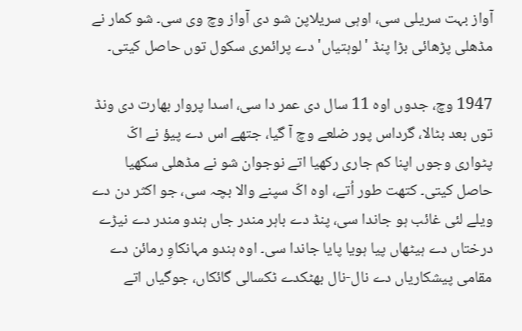آواز بہت سریلی سی، اوہی سریلاپن شو دی آواز وچ وی سی۔ شو کمار نے مڈھلی پڑھائی بڑا پنڈ 'لوہتیاں' دے پرائمری سکول توں حاصل کیتی۔

1947 وچ، جدوں اوہ 11 سال دی عمر دا سی، اسدا پروار بھارت دی ونڈ توں بعد بٹالا، گرداس پور ضلعے وچ آ گیا، جتھے اس دے پیؤ نے اکّ پٹواری وجوں اپنا کم جاری رکھیا اتے نوجوان شو نے مڈھلی سکھیا حاصل کیتی۔ کتھت طور اُتے، اوہ اکّ سپنے والا بچہ سی، جو اکثر دن دے ویلے لئی غائب ہو جاندا سی، پنڈ دے باہر مندر جاں ہندو مندر دے نیڑے درختاں دے ہیٹھاں پیا ہویا پایا جاندا سی۔ اوہ ہندو مہانکاوِ رمائن دے مقامی پیشکاریاں دے نال-نال بھٹکدے ٹکسالی گائکاں، جوگیاں اتے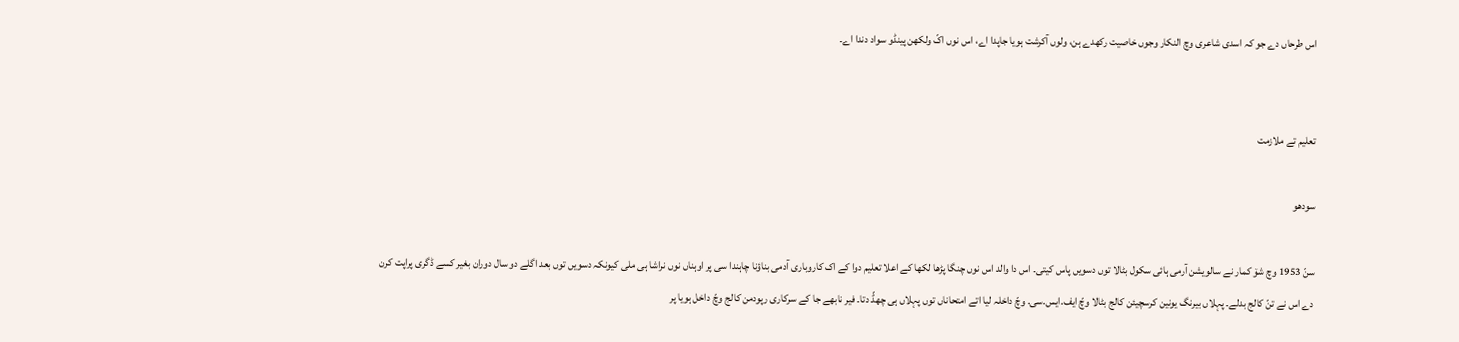اس طرحاں دے جو کہ اسدی شاعری وچ النکار وجوں خاصیت رکھدے ہن، ولوں آکرشت ہویا جاپدا اے، اس نوں اکّ ولکھن پینڈو سواد دندا اے۔


تعلیم تے ملازمت

سودھو

سنّ 1953 وچ شۆ کمار نے سالویشن آرمی ہائی سکول بٹالا توں دسویں پاس کیتی۔ اس دا والد اس نوں چنگا پڑھا لکھا کے اعلا تعلیم دوا کے اک کاروباری آدمی بناؤنا چاہندا سی پر اوہناں نوں نراشا ہی ملی کیونکہ دسویں توں بعد اگلے دو سال دوران بغیر کسے ڈگری پراپت کرن دے اس نے تنّ کالج بدلے۔ پہلاں بیرنگ یونین کرسچیئن کالج بٹالا وچّ ایف.ایس.سی. وچّ داخلہ لیا اتے امتحاناں توں پہلاں ہی چھڈّ دتا۔ فیر نابھے جا کے سرکاری رپودمن کالج وچّ داخل ہویا پر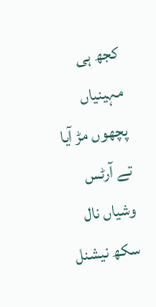کجھ ہی مہینیاں پچھوں مڑ آیا تے آرٹس وشیاں نال سکھ نیشنل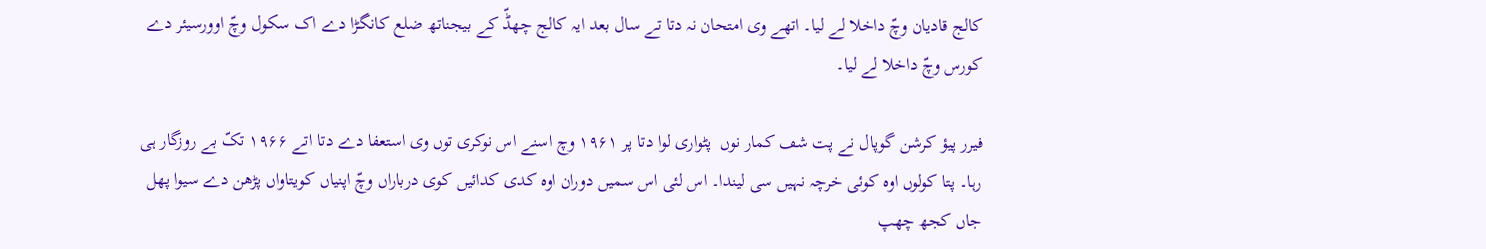کالج قادیان وچّ داخلا لے لیا۔ اتھے وی امتحان نہ دتا تے سال بعد ایہ کالج چھڈّ کے بیجناتھ ضلع کانگڑا دے اک سکول وچّ اوورسیئر دے کورس وچّ داخلا لے لیا۔

فیرر پیؤ کرشن گوپال نے پت شڡ کمار نوں  پٹواری لوا دتا پر ۱۹۶۱ وچ اسنے اس نوکری توں وی استعفا دے دتا اتے ۱۹۶۶ تکّ بے روزگار ہی رہا۔ پتا کولوں اوہ کوئی خرچہ نہیں سی لیندا۔ اس لئی اس سمیں دوران اوہ کدی کدائیں کوی درباراں وچّ اپنیاں کویتاواں پڑھن دے سیوا پھل جاں کجھ چھپ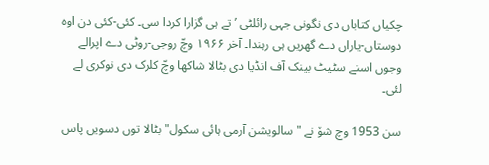چکیاں کتاباں دی نگونی جہی رائلٹی ’تے ہی گزارا کردا سی۔ کئی-کئی دن اوہ دوستاں-یاراں دے گھریں ہی رہندا۔ آخر ۱۹۶۶ وچّ روجی-روٹی دے اپرالے وجوں اسنے سٹیٹ بینک آف انڈیا دی بٹالا شاکھا وچّ کلرک دی نوکری لے لئی۔

سن 1953 وچ شۆ نے "سالویشن آرمی ہائی سکول" بٹالا توں دسویں پاس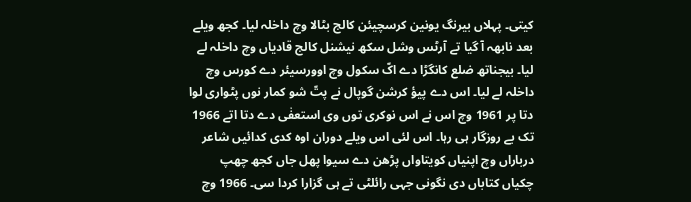کیتی۔ پہلاں بیرنگ یونین کرسچیئن کالج بٹالا وچ داخلہ لیا۔ کجھ ویلے بعد نابھہ آ گیا تے آرٹس وشل سکھ نیشنل کالج قادیاں وچ داخلہ لے لیا۔ بیجناتھ ضلع کانگڑا دے اکّ سکول وچ اوورسیئر دے کورس وچ داخلہ لے لیا۔ اس دے پیؤ کرشن گوپال نے پتّ شو کمار نوں پٹواری لوا دتا پر 1961 وچ اس نے اس نوکری توں وی استعفٰی دے دتا اتے 1966 تک بے روزگار ہی رہا۔ اس لئی اس ویلے دوران اوہ کدی کدائیں شاعر درباراں وچ اپنیاں کویتاواں پڑھن دے سیوا پھل جاں کجھ چھپ چکیاں کتاباں دی نگونی جہی رائلٹی تے ہی گزارا کردا سی۔ 1966 وچ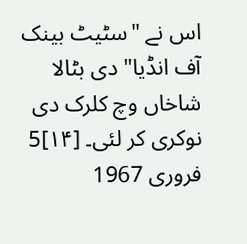اس نے "سٹیٹ بینک آف انڈیا" دی بٹالا شاخاں وچ کلرک دی نوکری کر لئی۔ [۱۴]5 فروری 1967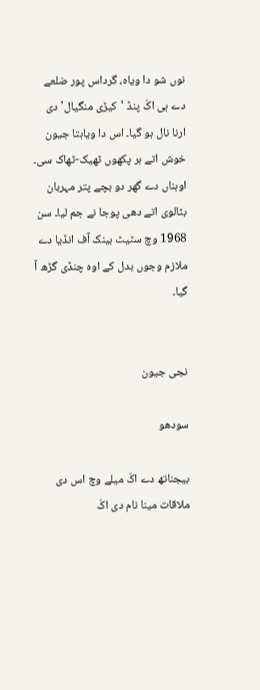نوں شو دا ویاہ، گرداس پور ضلعے دے ہی اکّ پنڈ 'کیڑی منگیال' دی ارنا نال ہو گیا۔ اس دا ویاہتا جیون خوش اتے ہر پکھوں ٹھیک-ٹھاک سی۔ اوہناں دے گھر دو بچے پتر مہربان بٹالوی اتے دھی پوجا نے جم لیا۔ سن 1968 وچ سٹیٹ بینک آف انڈیا دے ملازم وجوں بدل کے اوہ چنڈی گڑھ آ گیا۔


نجی جیون

سودھو

بیجناتھ دے اکّ میلے وچ اس دی ملاقات مینا نام دی اکّ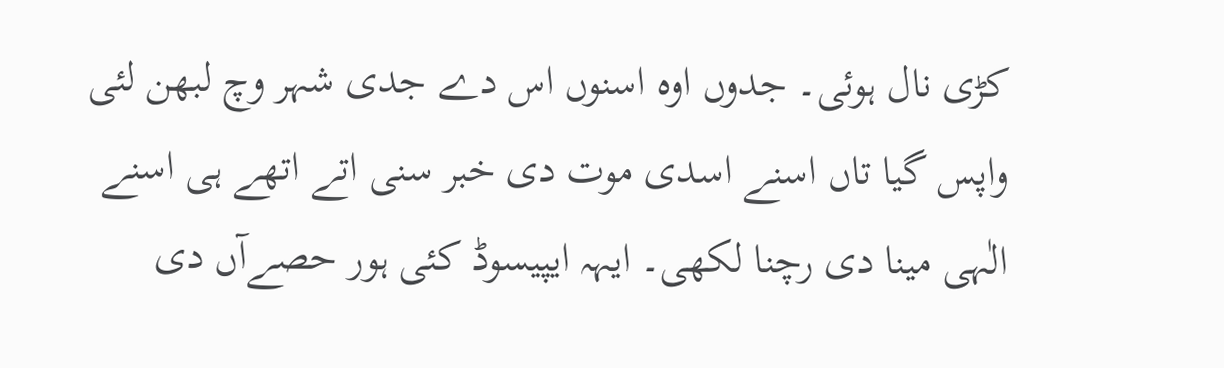کڑی نال ہوئی۔ جدوں اوہ اسنوں اس دے جدی شہر وچ لبھن لئی واپس گیا تاں اسنے اسدی موت دی خبر سنی اتے اتھے ہی اسنے الٰہی مینا دی رچنا لکھی۔ ایہہ ایپیسوڈ کئی ہور حصےآں دی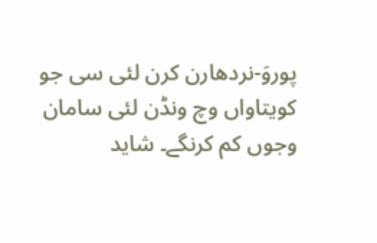پوروَ-نردھارن کرن لئی سی جو کویتاواں وچ ونڈن لئی سامان وجوں کم کرنگے۔ شاید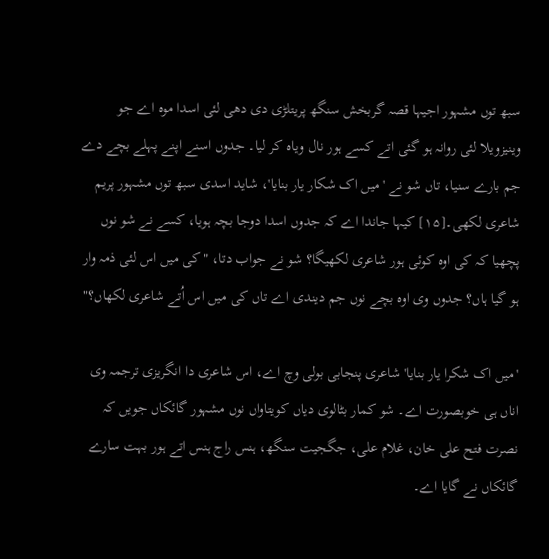سبھ توں مشہور اجیہا قصہ گربخش سنگھ پریتلڑی دی دھی لئی اسدا موہ اے جو وینیزویلا لئی روانہ ہو گئی اتے کسے ہور نال ویاہ کر لیا۔ جدوں اسنے اپنے پہلے بچے دے جم بارے سنیا، تاں شو نے 'میں اک شکار یار بنایا'، شاید اسدی سبھ توں مشہور پریم شاعری لکھی۔[۱۵] کیہا جاندا اے کہ جدوں اسدا دوجا بچہ ہویا، کسے نے شو نوں پچھیا کہ کی اوہ کوئی ہور شاعری لکھیگا؟ شو نے جواب دتا، "کی میں اس لئی ذمہ وار ہو گیا ہاں؟ جدوں وی اوہ بچے نوں جم دیندی اے تاں کی میں اس اُتے شاعری لکھاں؟"

'میں اک شکرا یار بنایا' شاعری پنجابی بولی وچ اے، اس شاعری دا انگریزی ترجمہ وی اناں ہی خوبصورت اے۔ شو کمار بٹالوی دیاں کویتاواں نوں مشہور گائکاں جویں کہ نصرت فتح علی خان، غلام علی، جگجیت سنگھ، ہنس راج ہنس اتے ہور بہت سارے گائکاں نے گایا اے۔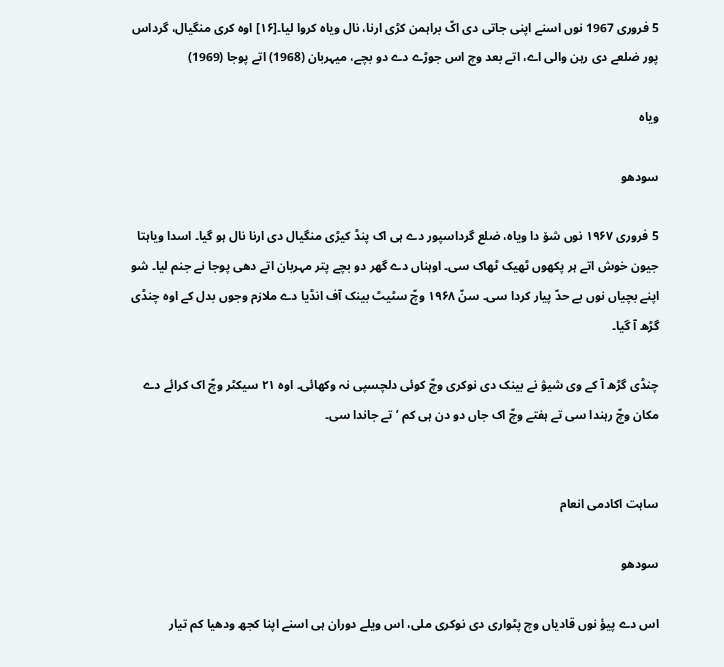5 فروری 1967 نوں اسنے اپنی جاتی دی اکّ براہمن کڑی ارنا، نال ویاہ کروا لیا۔[۱۶] اوہ کری منگیال، گرداس پور ضلعے دی رہن والی اے، اتے بعد وچ اس جوڑے دے دو بچے، میہربان (1968) اتے پوجا (1969)

ویاہ

سودھو

5 فروری ۱۹۶۷ نوں شۆ دا ویاہ، ضلع گرداسپور دے ہی اک پنڈ کیڑی منگیال دی ارنا نال ہو گیا۔ اسدا ویاہتا جیون خوش اتے ہر پکھوں ٹھیک ٹھاک سی۔ اوہناں دے گھر دو بچے پتر مہربان اتے دھی پوجا نے جنم لیا۔ شو اپنے بچیاں نوں بے حدّ پیار کردا سی۔ سنّ ۱۹۶۸ وچّ سٹیٹ بینک آف انڈیا دے ملازم وجوں بدل کے اوہ چنڈی گڑھ آ گیا۔

چنڈی گڑھ آ کے وی شیۋ نے بینک دی نوکری وچّ کوئی دلچسپی نہ وکھائی۔ اوہ ۲۱ سیکٹر وچّ اک کرائے دے مکان وچّ رہندا سی تے ہفتے وچّ اک جاں دو دن ہی کم ’تے جاندا سی۔


ساہت اکادمی انعام

سودھو

اس دے پیؤ نوں قادیاں وچ پٹواری دی نوکری ملی، اس ویلے دوران ہی اسنے اپنا کجھ ودھیا کم تیار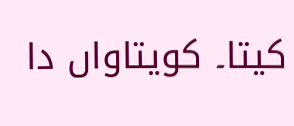کیتا۔ کویتاواں دا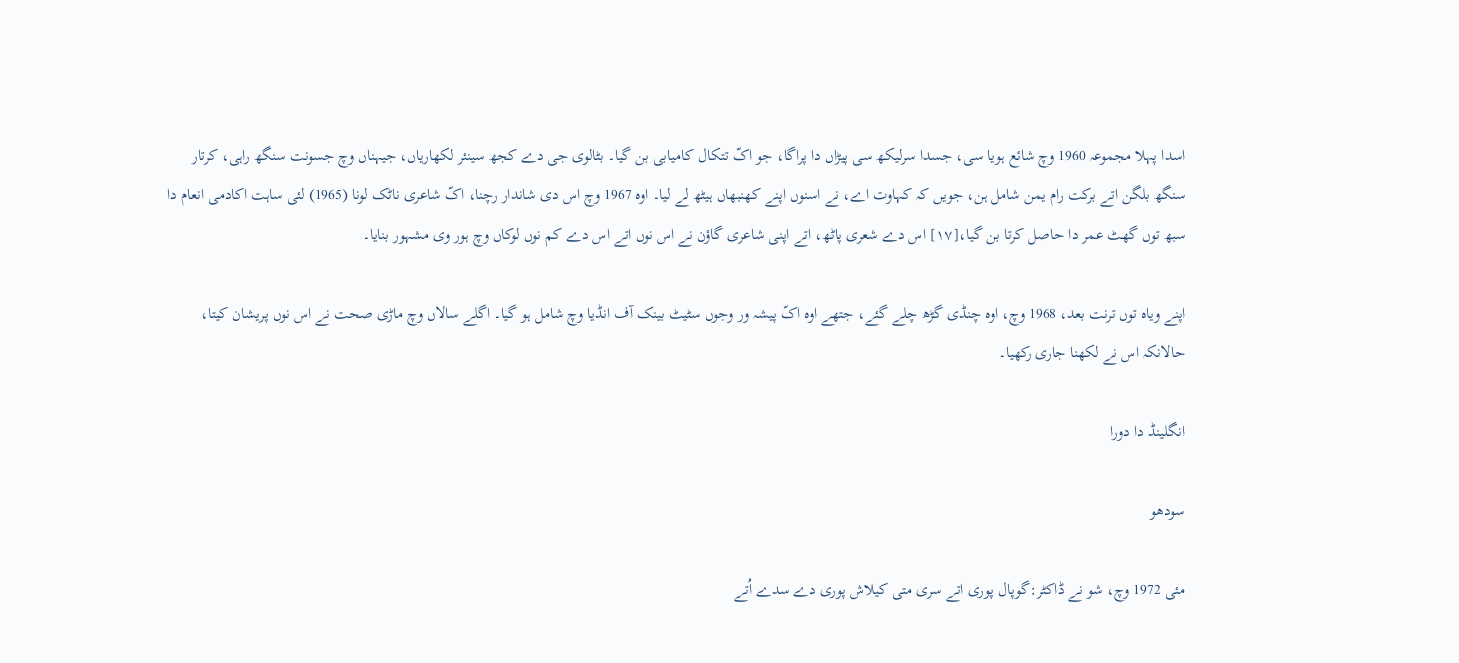اسدا پہلا مجموعہ 1960 وچ شائع ہویا سی، جسدا سرلیکھ سی پیڑاں دا پراگا، جو اکّ تتکال کامیابی بن گیا۔ بٹالوی جی دے کجھ سینئر لکھاریاں، جیہناں وچ جسونت سنگھ راہی، کرتار سنگھ بلگن اتے برکت رام یمن شامل ہن، جویں کہ کہاوت اے، نے اسنوں اپنے کھنبھاں ہیٹھ لے لیا۔ اوہ 1967 وچ اس دی شاندار رچنا، اکّ شاعری ناٹک لونا (1965) لئی ساہت اکادمی انعام دا سبھ توں گھٹ عمر دا حاصل کرتا بن گیا،[۱۷] اس دے شعری پاٹھ، اتے اپنی شاعری گاؤن نے اس نوں اتے اس دے کم نوں لوکاں وچ ہور وی مشہور بنایا۔

اپنے ویاہ توں ترنت بعد، 1968 وچ، اوہ چنڈی گڑھ چلے گئے، جتھے اوہ اکّ پیشہ ور وجوں سٹیٹ بینک آف انڈیا وچ شامل ہو گیا۔ اگلے سالاں وچ ماڑی صحت نے اس نوں پریشان کیتا، حالانکہ اس نے لکھنا جاری رکھیا۔

انگلینڈ دا دورا

سودھو

مئی 1972 وچ، شو نے ڈاکٹر:گوپال پوری اتے سری متی کیلاش پوری دے سدے اُتے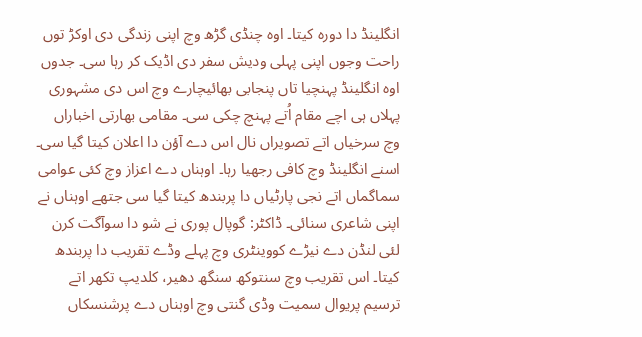انگلینڈ دا دورہ کیتا۔ اوہ چنڈی گڑھ وچ اپنی زندگی دی اوکڑ توں راحت وجوں اپنی پہلی ودیش سفر دی اڈیک کر رہا سی۔ جدوں اوہ انگلینڈ پہنچیا تاں پنجابی بھائیچارے وچ اس دی مشہوری پہلاں ہی اچے مقام اُتے پہنچ چکی سی۔ مقامی بھارتی اخباراں وچ سرخیاں اتے تصویراں نال اس دے آؤن دا اعلان کیتا گیا سی۔ اسنے انگلینڈ وچ کافی رجھیا رہا۔ اوہناں دے اعزاز وچ کئی عوامی سماگماں اتے نجی پارٹیاں دا پربندھ کیتا گیا سی جتھے اوہناں نے اپنی شاعری سنائی۔ ڈاکٹر: گوپال پوری نے شو دا سوآگت کرن لئی لنڈن دے نیڑے کووینٹری وچ پہلے وڈے تقریب دا پربندھ کیتا۔ اس تقریب وچ سنتوکھ سنگھ دھیر، کلدیپ تکھر اتے ترسیم پریوال سمیت وڈی گنتی وچ اوہناں دے پرشنسکاں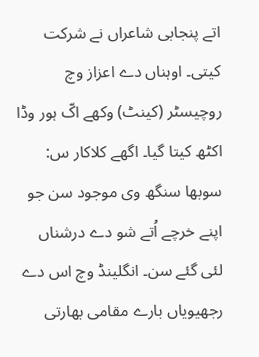اتے پنجابی شاعراں نے شرکت کیتی۔ اوہناں دے اعزاز وچ روچیسٹر (کینٹ) وکھے اکّ ہور وڈا اکٹھ کیتا گیا۔ اگھے کلاکار س: سوبھا سنگھ وی موجود سن جو اپنے خرچے اُتے شو دے درشناں لئی گئے سن۔ انگلینڈ وچ اس دے رجھیویاں بارے مقامی بھارتی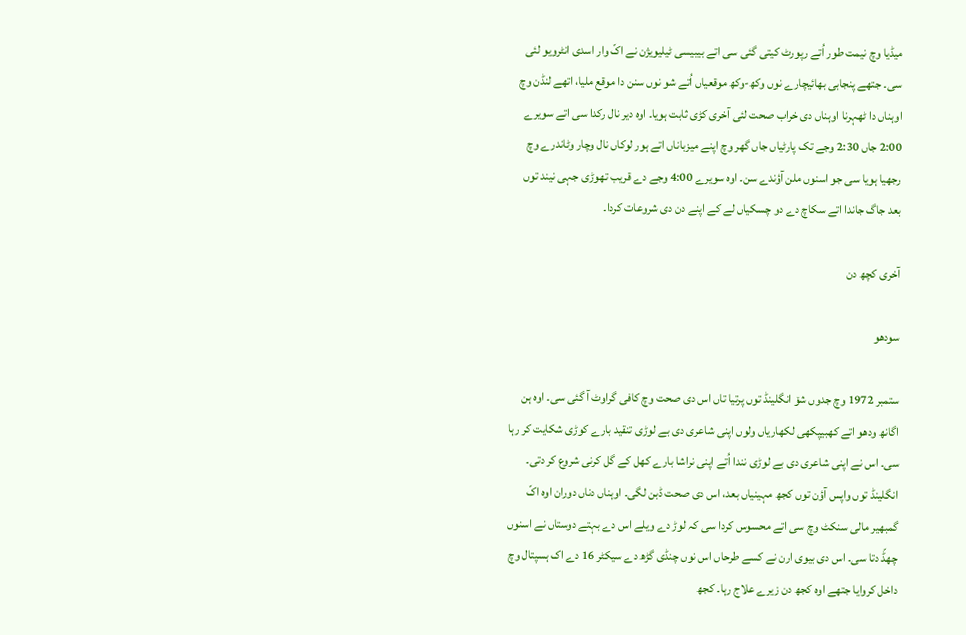میڈیا وچ نیمت طور اُتے رپورٹ کیتی گئی سی اتے بیبیسی ٹیلیویژن نے اکّ وار اسدی انٹرویو لئی سی۔ جتھے پنجابی بھائیچارے نوں وکھ-وکھ موقعیاں اُتے شو نوں سنن دا موقع ملیا، اتھے لنڈن وچ اوہناں دا ٹھہرنا اوہناں دی خراب صحت لئی آخری کڑی ثابت ہویا۔ اوہ دیر نال رکدا سی اتے سویرے 2:00 جاں 2:30 وجے تک پارٹیاں جاں گھر وچ اپنے میزباناں اتے ہور لوکاں نال وچار وٹاندرے وچ رجھیا ہویا سی جو اسنوں ملن آؤندے سن۔ اوہ سویرے 4:00 وجے دے قریب تھوڑی جہی نیند توں بعد جاگ جاندا اتے سکاچ دے دو چسکیاں لے کے اپنے دن دی شروعات کردا۔

آخری کچھ دن

سودھو

ستمبر 1972 وچ جدوں شۆ انگلینڈ توں پرتیا تاں اس دی صحت وچ کافی گراوٹ آ گئی سی۔ اوہ ہن اگانھ ودھو اتے کھبیپکھی لکھاریاں ولوں اپنی شاعری دی بے لوڑی تنقید بارے کوڑی شکایت کر رہا سی۔ اس نے اپنی شاعری دی بے لوڑی نندا اُتے اپنی نراشا بارے کھل کے گل کرنی شروع کر دتی۔ انگلینڈ توں واپس آؤن توں کجھ مہینیاں بعد، اس دی صحت ڈبن لگی۔ اوہناں دناں دوران اوہ اکّ گمبھیر مالی سنکٹ وچ سی اتے محسوس کردا سی کہ لوڑ دے ویلے اس دے بہتے دوستاں نے اسنوں چھڈّ دتا سی۔ اس دی بیوی ارن نے کسے طرحاں اس نوں چنڈی گڑھ دے سیکٹر 16 دے اک ہسپتال وچ داخل کروایا جتھے اوہ کجھ دن زیرے علاج رہا۔ کجھ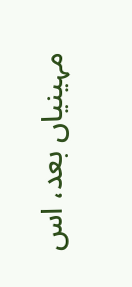مہینیاں بعد، اس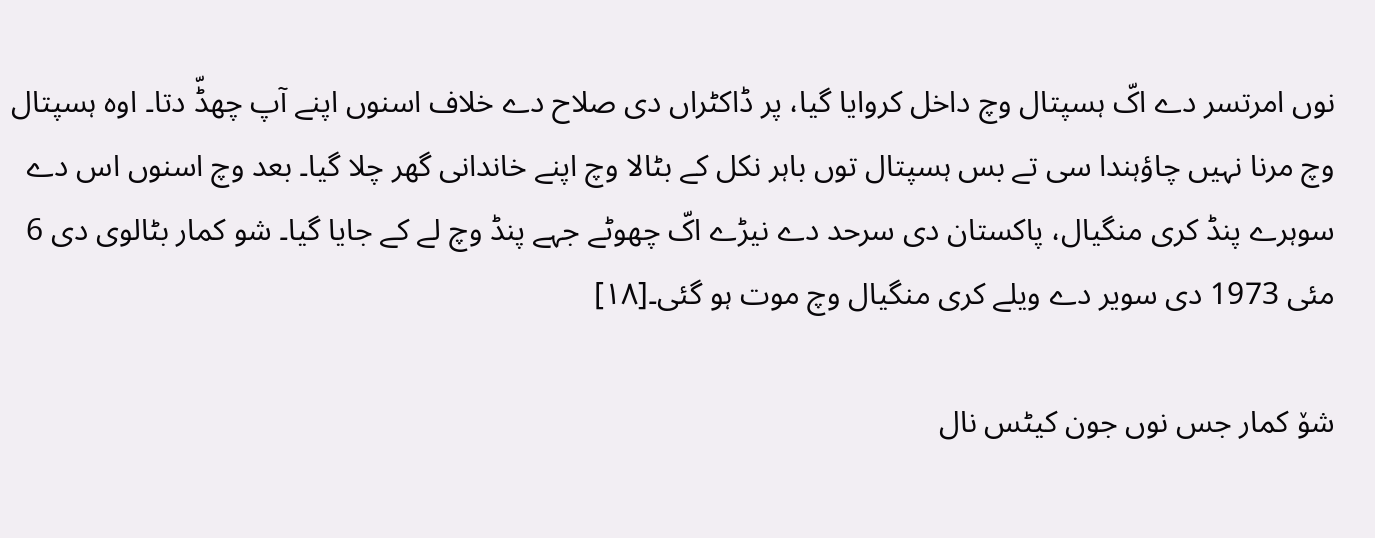نوں امرتسر دے اکّ ہسپتال وچ داخل کروایا گیا، پر ڈاکٹراں دی صلاح دے خلاف اسنوں اپنے آپ چھڈّ دتا۔ اوہ ہسپتال وچ مرنا نہیں چاؤہندا سی تے بس ہسپتال توں باہر نکل کے بٹالا وچ اپنے خاندانی گھر چلا گیا۔ بعد وچ اسنوں اس دے سوہرے پنڈ کری منگیال، پاکستان دی سرحد دے نیڑے اکّ چھوٹے جہے پنڈ وچ لے کے جایا گیا۔ شو کمار بٹالوی دی 6 مئی 1973 دی سویر دے ویلے کری منگیال وچ موت ہو گئی۔[۱۸]

شۆ کمار جس نوں جون کیٹس نال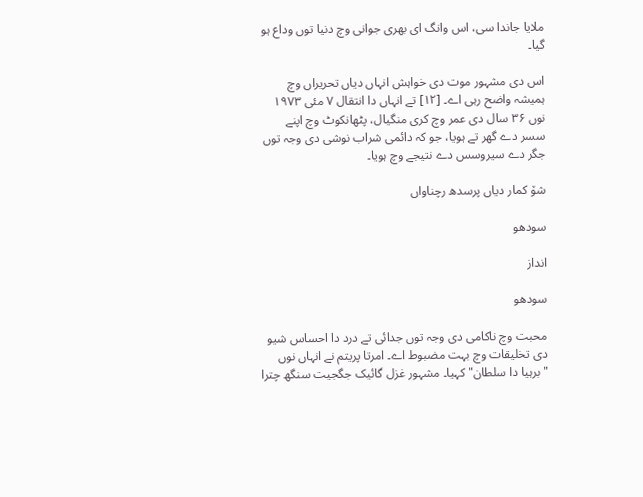ملایا جاندا سی، اس وانگ ای بھری جوانی وچ دنیا توں وداع ہو گیا۔

اس دی مشہور موت دی خواہش انہاں دیاں تحریراں وچ ہمیشہ واضح رہی اے۔ [۱۲] تے انہاں دا انتقال ۷ مئی ۱۹۷۳ نوں ۳۶ سال دی عمر وچ کری منگیال، پٹھانکوٹ وچ اپنے سسر دے گھر تے ہويا، جو کہ دائمی شراب نوشی دی وجہ توں جگر دے سیروسس دے نتیجے وچ ہويا۔

شۆ کمار دیاں پرسدھ رچناواں

سودھو

انداز

سودھو

محبت وچ ناکامی دی وجہ توں جدائی تے درد دا احساس شیو دی تخلیقات وچ بہت مضبوط اے۔ امرتا پریتم نے انہاں نوں "برہیا دا سلطان" کہیا۔ مشہور غزل گائیک جگجیت سنگھ چترا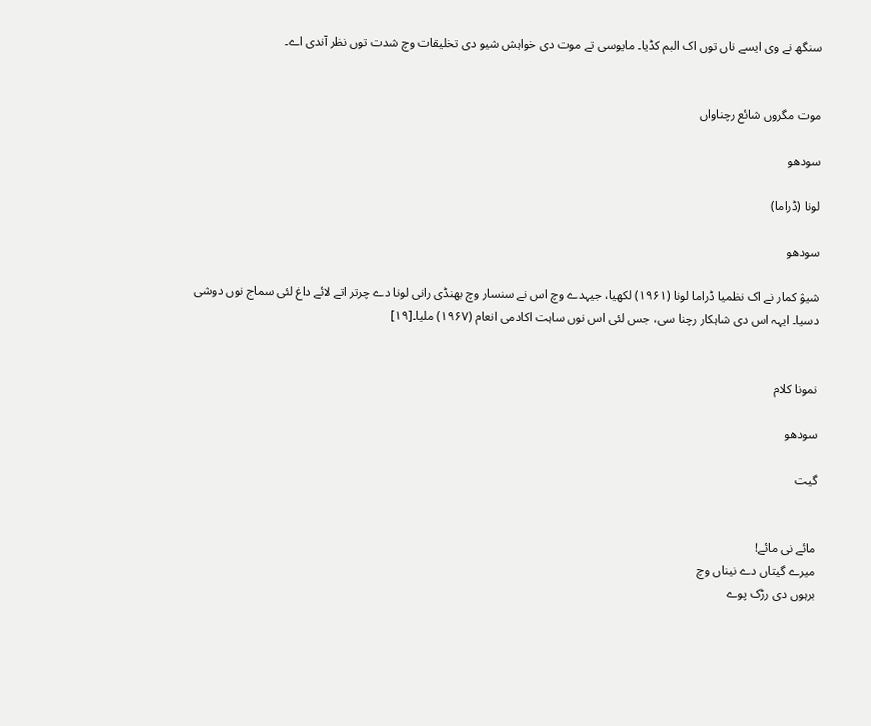سنگھ نے وی ايسے ناں توں اک البم کڈیا۔ مایوسی تے موت دی خواہش شیو دی تخلیقات وچ شدت توں نظر آندی اے۔


موت مگروں شائع رچناواں

سودھو

لونا (ڈراما)

سودھو

شیۋ کمار نے اک نظمیا ڈراما لونا (۱۹۶۱) لکھیا، جیہدے وچ اس نے سنسار وچ بھنڈی رانی لونا دے چرتر اتے لائے داغ لئی سماج نوں دوشی دسیا۔ ایہہ اس دی شاہکار رچنا سی، جس لئی اس نوں ساہت اکادمی انعام (۱۹۶۷) ملیا۔[۱۹]


نمونا کلام

سودھو

گیت


مائے نی مائے!
میرے گیتاں دے نیناں وچ
برہوں دی رڑک پوے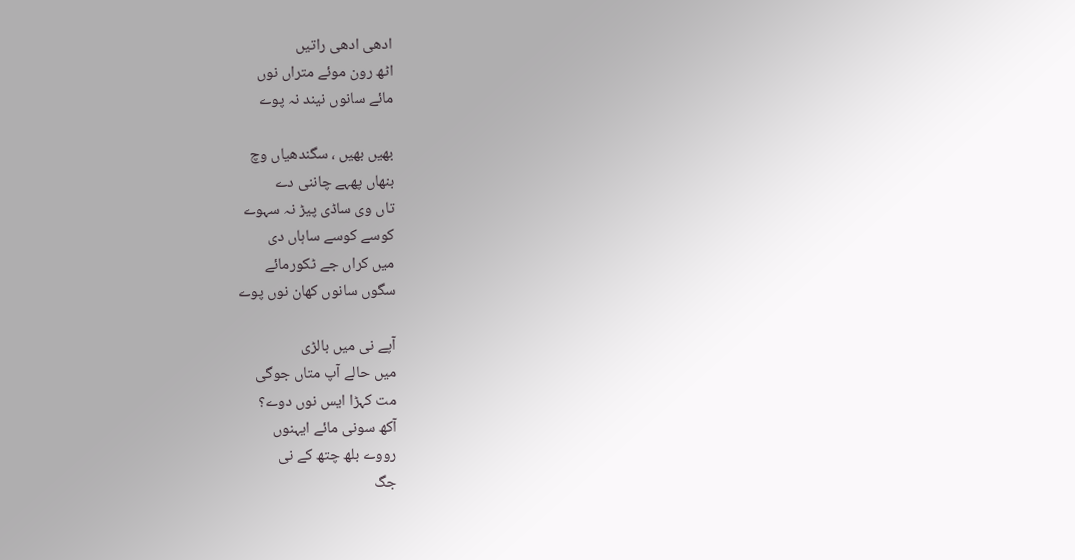ادھی ادھی راتیں
اٹھ رون موئے متراں نوں
مائے سانوں نیند نہ پوے

بھیں بھیں ، سگندھیاں وچ
بنھاں پھہے چاننی دے
تاں وی ساڈی پیڑ نہ سہوے
کوسے کوسے ساہاں دی
میں کراں جے ٹکورمائے
سگوں سانوں کھان نوں پوے

آپے نی میں بالڑی
میں حالے آپ متاں جوگی
مت کہڑا ایس نوں دوے؟
آکھ سونی مائے ایہنوں
رووے بلھ چتھ کے نی
جگ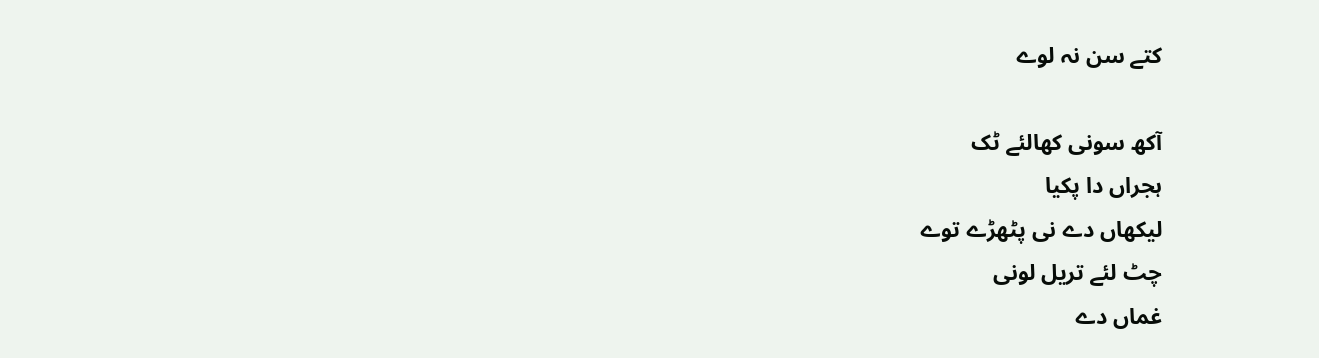کتے سن نہ لوے

آکھ سونی کھالئے ٹک
ہجراں دا پکیا
لیکھاں دے نی پٹھڑے توے
چٹ لئے تریل لونی
غماں دے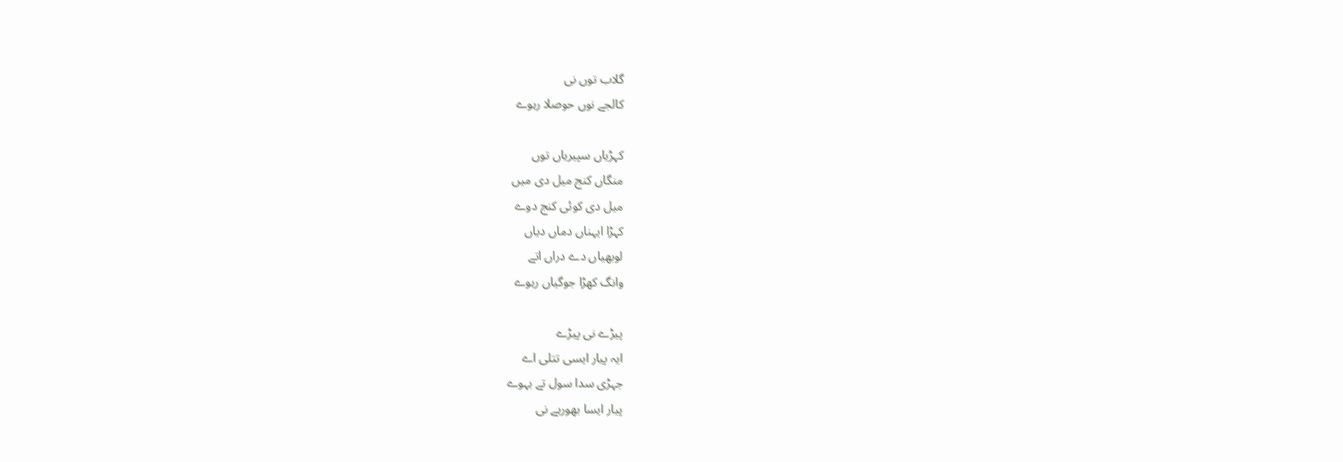گلاب توں نی
کالجے نوں حوصلا رہوے

کہڑیاں سپیریاں توں
منگاں کنج میل دی میں
میل دی کوئی کنج دوے
کہڑا ایہناں دماں دیاں
لوبھیاں دے دراں اتے
وانگ کھڑا جوگیاں رہوے

پیڑے نی پیڑے
ایہ پیار ایسی تتلی اے
جہڑی سدا سول تے بہوے
پیار ایسا بھورہے نی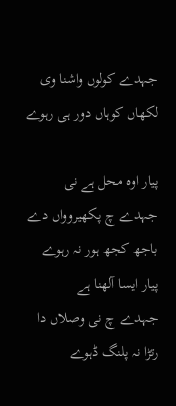جہدے کولوں واشنا وی
لکھاں کوہاں دور ہی رہوے

پیار اوہ محل ہے نی
جہدے چ پکھیروواں دے
باجھ کجھ ہور نہ رہوے
پیار ایسا آلھنا ہے
جہدے چ نی وصلاں دا
رتڑا نہ پلنگ ڈہوے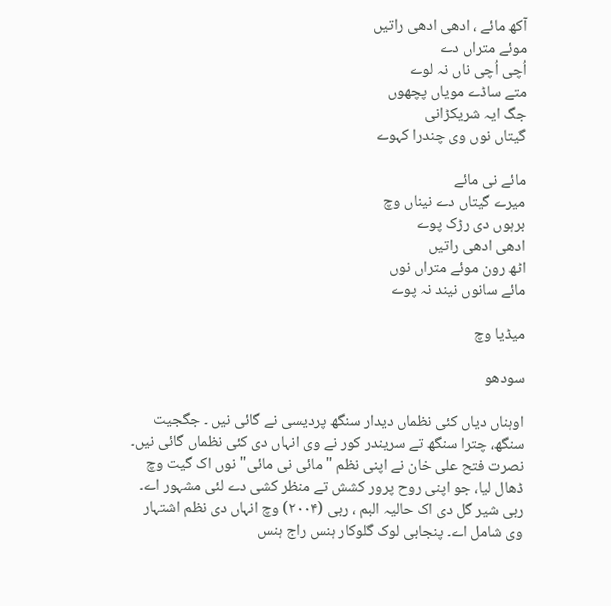آکھ مائے ، ادھی ادھی راتیں
موئے متراں دے
اُچی اُچی ناں نہ لوے
متے ساڈے مویاں پچھوں
جگ ایہ شریکڑانی
گیتاں نوں وی چندرا کہوے

مائے نی مائے
میرے گیتاں دے نیناں وچ
برہوں دی رڑک پوے
ادھی ادھی راتیں
اٹھ رون موئے متراں نوں
مائے سانوں نیند نہ پوے

میڈیا وچ

سودھو

اوہناں دیاں کئی نظماں دیدار سنگھ پردیسی نے گائی نيں ۔ جگجیت سنگھ، چترا سنگھ تے سریندر کور نے وی انہاں دی کئی نظماں گائی نيں۔ نصرت فتح علی خان نے اپنی نظم "مائی نی مائی" نوں اک گیت وچ ڈھال لیا، جو اپنی روح پرور کشش تے منظر کشی دے لئی مشہور اے۔ ربی شیر گل دی اک حالیہ البم ، ربی (۲۰۰۴) وچ انہاں دی نظم اشتہار وی شامل اے۔ پنجابی لوک گلوکار ہنس راج ہنس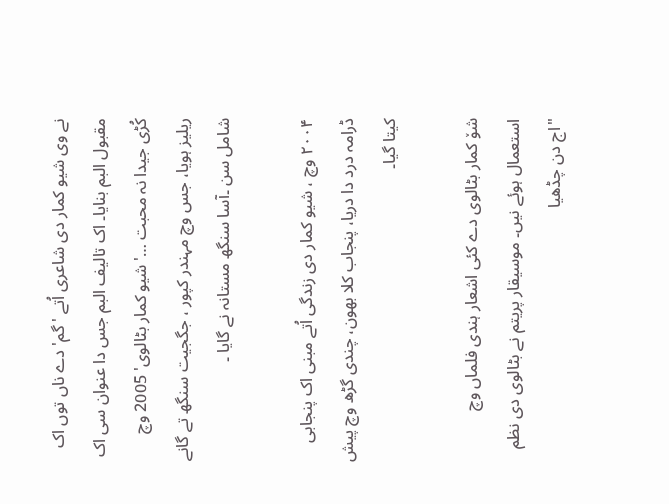نے وی شیو کمار دی شاعری اُتے 'گم' دے ناں توں اک مقبول البم بنایا۔ اک تالیف البم جس دا عنوان سی اک کُڑی جیدا نہ محبت …'شیو کمار بٹالوی' 2005 وچ ریلیز ہويا، جس وچ مہندر کپور ، جگجیت سنگھ تے گانے شامل سن ۔آسا سنگھ مستانہ نے گایا ۔

۲۰۰۴ وچ ، شیو کمار دی زندگی اُتے مبنی اک پنجابی ڈرامہ درد دا دریا، پنجاب کلا بھون، چندی گڑھ وچ پیش کيتا گیا۔

شۆ کمار بٹالوی دے کئی اشعار ہندی فلماں وچ استعمال ہوئے نيں۔ موسیقار پریتم نے بٹالوی دی نظم "اج دن چڈھیا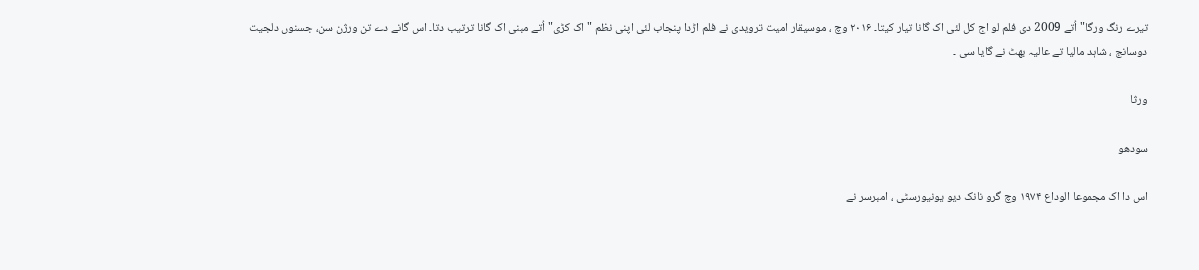تیرے رنگ ورگا" اُتے 2009 دی فلم لو اج کل لئی اک گانا تیار کيتا۔ ۲۰۱۶ وچ ، موسیقار امیت ترویدی نے فلم اڑدا پنجاب لئی اپنی نظم "اک کڑی" اُتے مبنی اک گانا ترتیب دتا۔ اس گانے دے تن ورژن سن، جسنوں دلجیت دوسانج ، شاہد مالیا تے عالیہ بھٹ نے گایا سی ۔

ورثا

سودھو

اس دا اک مجموعا الوداع ۱۹۷۴ وچ گرو نانک دیو یونیورسٹی ، امبرسر نے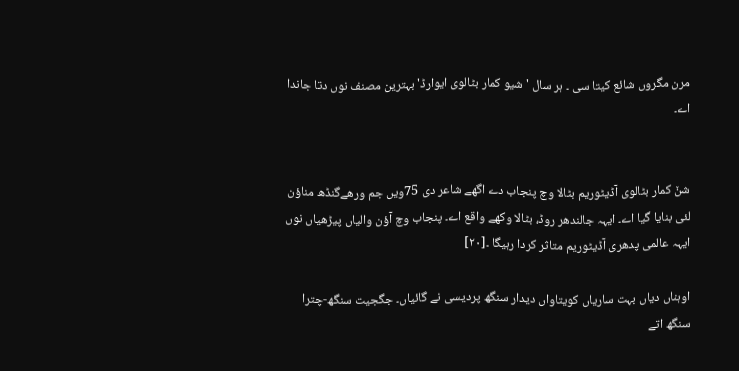مرن مگروں شائع کيتا سی ۔ ہر سال 'شیو کمار بٹالوی ایوارڈ' بہترین مصنف نوں دتا جاندا اے۔


شݩ کمار بٹالوی آڈیٹوریم بٹالا وچ پنجاب دے اگھے شاعر دی 75ویں جم ورھےگنڈھ مناؤن لئی بنایا گیا اے۔ ایہہ جالندھر روڈ، بٹالا وکھے واقع اے۔ پنجاب وچ آؤن والیاں پیڑھیاں نوں ایہہ عالمی پدھری آڈیٹوریم متاثر کردا رہیگا ۔[۲۰]

اوہناں دیاں بہت ساریاں کویتاواں دیدار سنگھ پردیسی نے گائیاں۔ جگجیت سنگھ-چترا سنگھ اتے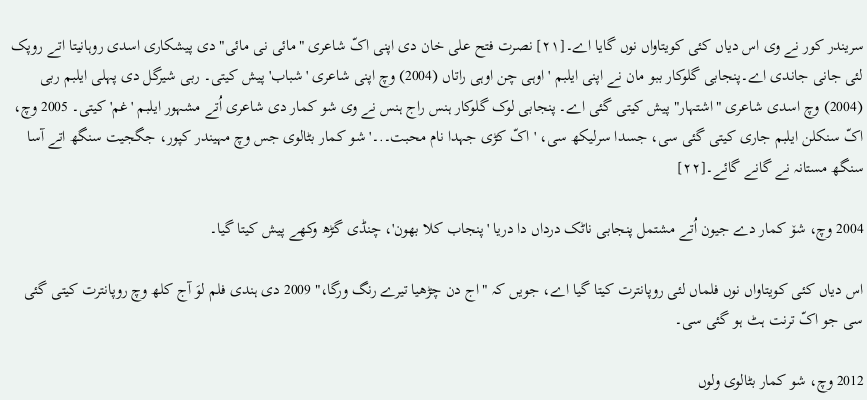سریندر کور نے وی اس دیاں کئی کویتاواں نوں گایا اے۔[۲۱] نصرت فتح علی خان دی اپنی اکّ شاعری "مائی نی مائی" دی پیشکاری اسدی روہانیتا اتے روپک لئی جانی جاندی اے۔پنجابی گلوکار ببو مان نے اپنی ایلبم 'اوہی چن اوہی راتاں (2004) وچ اپنی شاعری 'شباب' پیش کیتی۔ ربی شیرگل دی پہلی ایلبم ربی (2004) وچ اسدی شاعری "اشتہار" پیش کیتی گئی اے۔ پنجابی لوک گلوکار ہنس راج ہنس نے وی شو کمار دی شاعری اُتے مشہور ایلبم 'غم' کیتی۔ 2005 وچ، اکّ سنکلن ایلبم جاری کیتی گئی سی، جسدا سرلیکھ سی، 'اکّ کڑی جہدا نام محبت۔.۔' شو کمار بٹالوی جس وچ مہیندر کپور، جگجیت سنگھ اتے آسا سنگھ مستانہ نے گانے گائے۔[۲۲]

2004 وچ، شۆ کمار دے جیون اُتے مشتمل پنجابی ناٹک درداں دا دریا 'پنجاب کلا بھون'، چنڈی گڑھ وکھے پیش کیتا گیا۔

اس دیاں کئی کویتاواں نوں فلماں لئی روپانترت کیتا گیا اے، جویں کہ "اج دن چڑھیا تیرے رنگ ورگا،" 2009 دی ہندی فلم لوَ آج کلھ وچ روپانترت کیتی گئی سی جو اکّ ترنت ہٹ ہو گئی سی۔

2012 وچ، شو کمار بٹالوی ولوں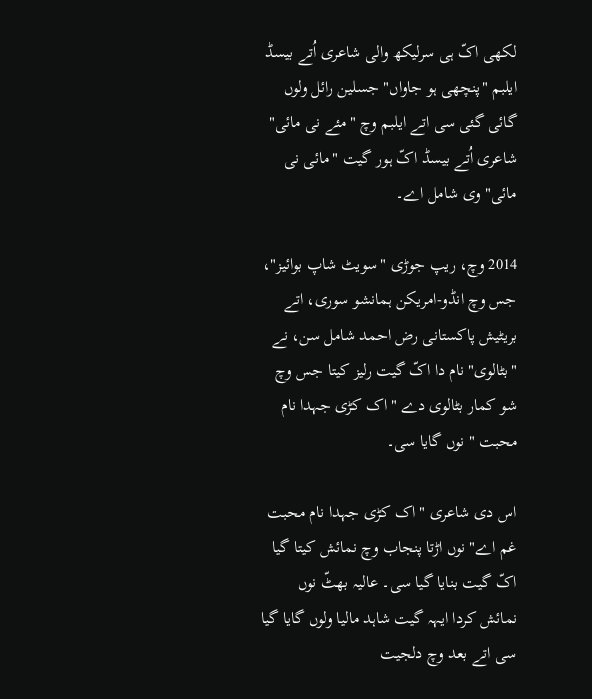لکھی اکّ ہی سرلیکھ والی شاعری اُتے بیسڈ ایلبم "پنچھی ہو جاواں" جسلین رائل ولوں گائی گئی سی اتے ایلبم وچ "مئے نی مائی" شاعری اُتے بیسڈ اکّ ہور گیت "مائی نی مائی" وی شامل اے۔

2014 وچ، ریپ جوڑی "سویٹ شاپ بوائیز"، جس وچ انڈو-امریکن ہمانشو سوری، اتے بریٹیش پاکستانی رض احمد شامل سن، نے "بٹالوی" نام دا اکّ گیت رلیز کیتا جس وچ شو کمار بٹالوی دے "اک کڑی جہدا نام محبت " نوں گایا سی۔

اس دی شاعری "اک کڑی جہدا نام محبت غم اے" نوں اڑتا پنجاب وچ نمائش کیتا گیا اکّ گیت بنایا گیا سی۔ عالیہ بھٹّ نوں نمائش کردا ایہہ گیت شاہد مالیا ولوں گایا گیا سی اتے بعد وچ دلجیت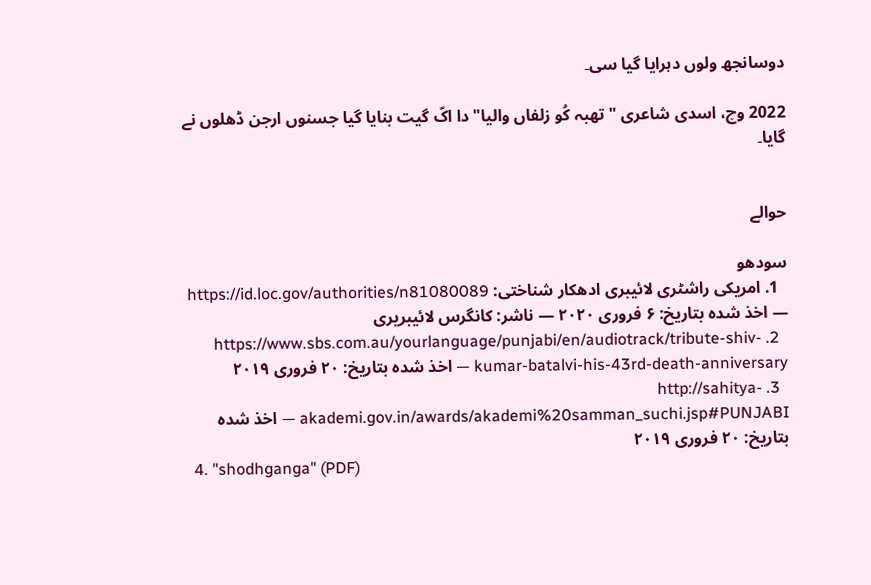دوسانجھ ولوں دہرایا گیا سی۔

2022 وچ، اسدی شاعری "تھبہ کُو زلفاں والیا" دا اکّ گیت بنایا گیا جسنوں ارجن ڈھلوں نے گایا۔


حوالے

سودھو
  1. امریکی راشٹری لائیبری ادھکار شناختی: https://id.loc.gov/authorities/n81080089 — اخذ شدہ بتاریخ: ۶ فروری ۲۰۲۰ — ناشر: کانگرس لائیبریری
  2. https://www.sbs.com.au/yourlanguage/punjabi/en/audiotrack/tribute-shiv-kumar-batalvi-his-43rd-death-anniversary — اخذ شدہ بتاریخ: ۲۰ فروری ۲۰۱۹
  3. http://sahitya-akademi.gov.in/awards/akademi%20samman_suchi.jsp#PUNJABI — اخذ شدہ بتاریخ: ۲۰ فروری ۲۰۱۹
  4. "shodhganga" (PDF)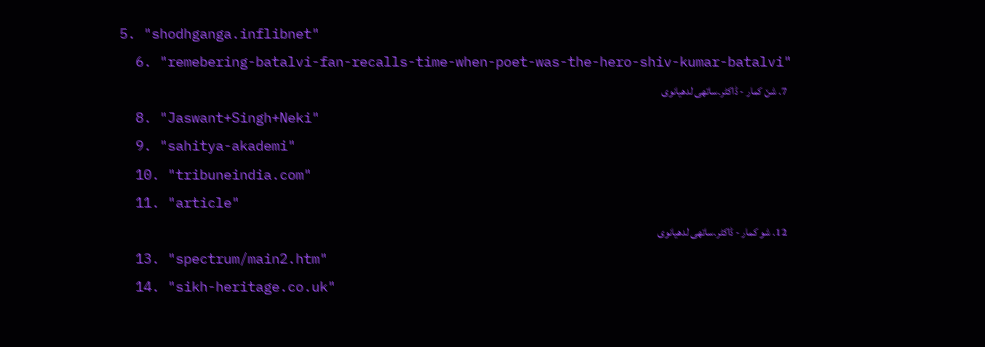5. "shodhganga.inflibnet"
  6. "remebering-batalvi-fan-recalls-time-when-poet-was-the-hero-shiv-kumar-batalvi"
  7. شݩ کمار - ڈاکٹر۔ساتھی لدھیانوی
  8. "Jaswant+Singh+Neki"
  9. "sahitya-akademi"
  10. "tribuneindia.com"
  11. "article"
  12. شو کمار - ڈاکٹر.ساتھی لدھیانوی
  13. "spectrum/main2.htm"
  14. "sikh-heritage.co.uk"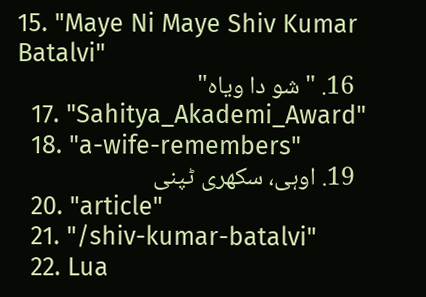15. "Maye Ni Maye Shiv Kumar Batalvi"
  16. "شو دا ویاہ"
  17. "Sahitya_Akademi_Award"
  18. "a-wife-remembers"
  19. اوہی، سکھری ٹپنی
  20. "article"
  21. "/shiv-kumar-batalvi"
  22. Lua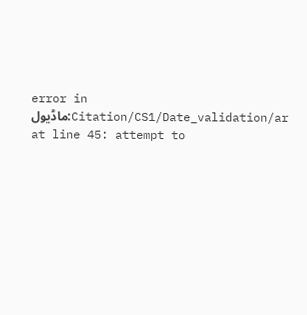error in ماڈیول:Citation/CS1/Date_validation/ar at line 45: attempt to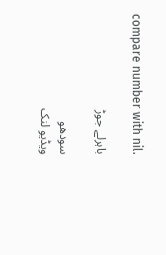compare number with nil.

باہرلے جوڑ

سودھو
ویڈیو لنک